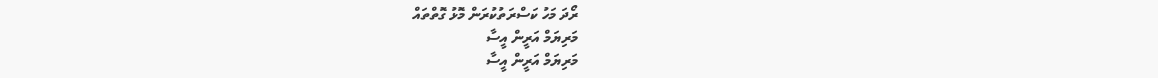ރޯދަ މަހު ކަސްރަތުކުރަން މޮޅު ގޮތްތައް
މަރިޔަމް އަރީން އީސާ
މަރިޔަމް އަރީން އީސާ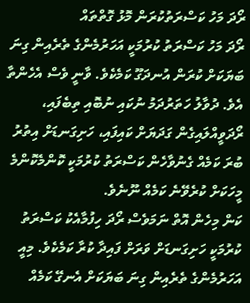ރޯދަ މަހު ކަސްރަތުކުރަން މޮޅު ގޮތްތައް
ރޯދަ މަހު ކަސްރަތު ކުރުމަކީ އަހަރުމެންގެ ތެރެއިން ގިނަ ބަޔަކަށް ކުރަން އުނދަގޫ ކަމެކެވެ. ވާނީ ވެސް އެހެންތާ އެވެ. ދުވާލު ހަތަރުދަމު ނުކައި ނުބޮއި ތިބެފައި، ރޯދަވީއްލައިގެން ގަދަޔަށް ކައިފައި، ހަށިގަނޑަށް އިތުރު ބުރަ ކަމެއް ގެނުވާހެން ކަސްރަތު ކުރުމަކީ ކޮންމެކޮންމެ މީހަކަށް ކުރެވޭނެ ކަމެއް ނޫނެވެ.
ކަން މިހެން އޮތް ނަމަވެސް ރޯދަ ހިފުމާއެކު ކަސްރަތު ކުރުމަކީ ހަށިގަނޑަށް ވަރަށް ފައިދާ ކުރާ ކަމެކެވެ. މިއީ އަހަރުމެންގެ ތެރެއިން ގިނަ ބަޔަކަށް އެނގޭ ކަމެއް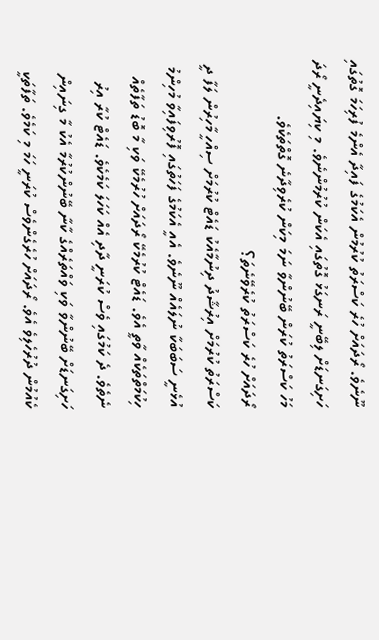ނޫނެވެ. ރޯދައަށް ހުރެ ކަސްރަތު ކުރުމުން އެކަމުގެ ފައިދާ އެންމެ ފުރިހަމަ ގޮތުގައި ހަށިގަނޑަށް ލިބޭނީ ރަނގަޅު ގޮތުގައި އެކަން ކުރުމުންނެވެ. މި ކިޔައިދެނީ ރޯދަ މަހު ކަސްރަތު ކުރަން ބޭނުންވާ ނަމަ މިކަން ކުރެވިދާނެ ގޮތްތަކެވެ.
ރޯދައަށް ހުރެ ކަސްރަތު ކުރެވޭނެތަ؟
ކަސްރަތު ކުރުމަށް އިރުޝާދު ދިނުމާއެކު ޑައެޓް ކުރުމަށް ސިއްހީ މާހިރުން ލަފާ ދީ އުޅެނީ ސަބަބަކާ ނުލައެއް ނޫނެވެ. އެއީ އެކަމުގެ ފަހަތުގައި ފޮރުވިފައިވާ މުހިންމު ހިކުމަތްތަކެއް ވާތީ އެވެ. ޑައެޓް ކުރުމެކޭ ރޯދައަށް ހުރުމެކޭ ވަކި މާ ބޮޑު ތަފާތެއް ނެތެވެ. ދެ ކަމުގައި ވެސް ކުރަނީ ދާދި އެއް ކަހަލަ ކަމެކެވެ. ޑައެޓް ކުރާ އިރު ހަށިގަނޑަށް ބޭނުންވާ ވަކި ވައްތަރެއްގެ ކާނާ ބޭނުންކުރުމާ އެކު މާ ގިނައިން ކެއުމުން ދުރުހެލިވެ އެވެ. ރޯދައަށް ހުރެގެންވެސް ކުރަނީ ހަމަ މި ކަމެވެ. ތަފާތަކީ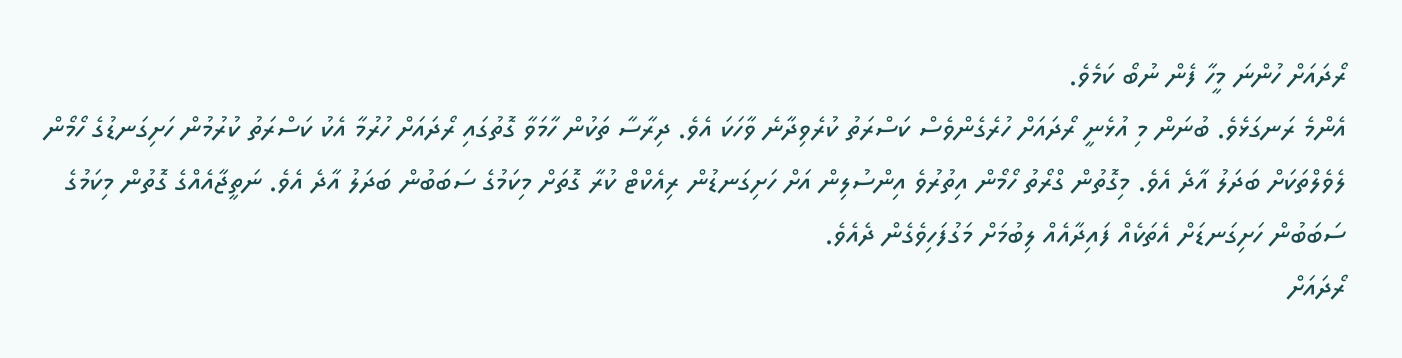ރޯދައަށް ހުންނަ މީހާ ފެން ނުބޯ ކަމެވެ.
އެންމެ ރަނގަޅެވެ. ބުނަން މި އުޅެނީ ރޯދައަށް ހުރެގެންވެސް ކަސްރަތު ކުރެވިދާނެ ވާހަކަ އެވެ. ދިރާސާ ތަކުން ހާމަވާ ގޮތުގައި ރޯދައަށް ހުރުމާ އެކު ކަސްރަތު ކުރުމުން ހަށިގަނޑުގެ ހޯމޯން ލެވެލްތަކަށް ބަދަލު އާދެ އެވެ. މިގޮތުން ގްރޯތު ހޯމޯން އިތުރުވެ އިންސުލިން އަށް ހަށިގަނޑުން ރިއެކްޓް ކުރާ ގޮތަށް މިކަމުގެ ސަބަބުން ބަދަލު އާދެ އެވެ. ނަތީޖާއެއްގެ ގޮތުން މިކަމުގެ ސަބަބުން ހަށިގަނޑަށް އެތަކެއް ފައިދާއެއް ލިބުމަށް މަގުފަހިވެގެން ދެއެވެ.
ރޯދައަށް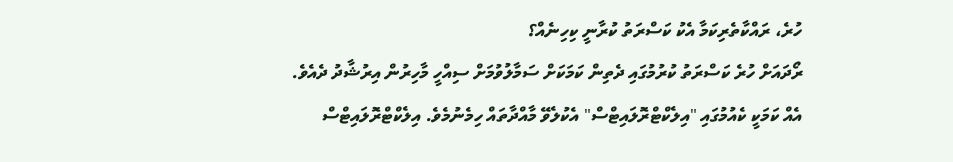ހުރެ، ރައްކާތެރިކަމާ އެކު ކަސްރަތު ކުރާނީ ކިހިނެއް؟
ރޯދައަށް ހުރެ ކަސްރަތު ކުރުމުގައި ދެތިން ކަމަކަށް ސަމާލުވުމަށް ސިއްހީ މާހިރުން އިރުޝާދު ދެއެވެ. އެއް ކަމަކީ ކެއުމުގައި "އިލެކްޓްރޮލައިޓްސް" އެކުލެވޭ މާއްދާތައް ހިމެނުމެވެ. އިލެކްޓްރޮލައިޓްސް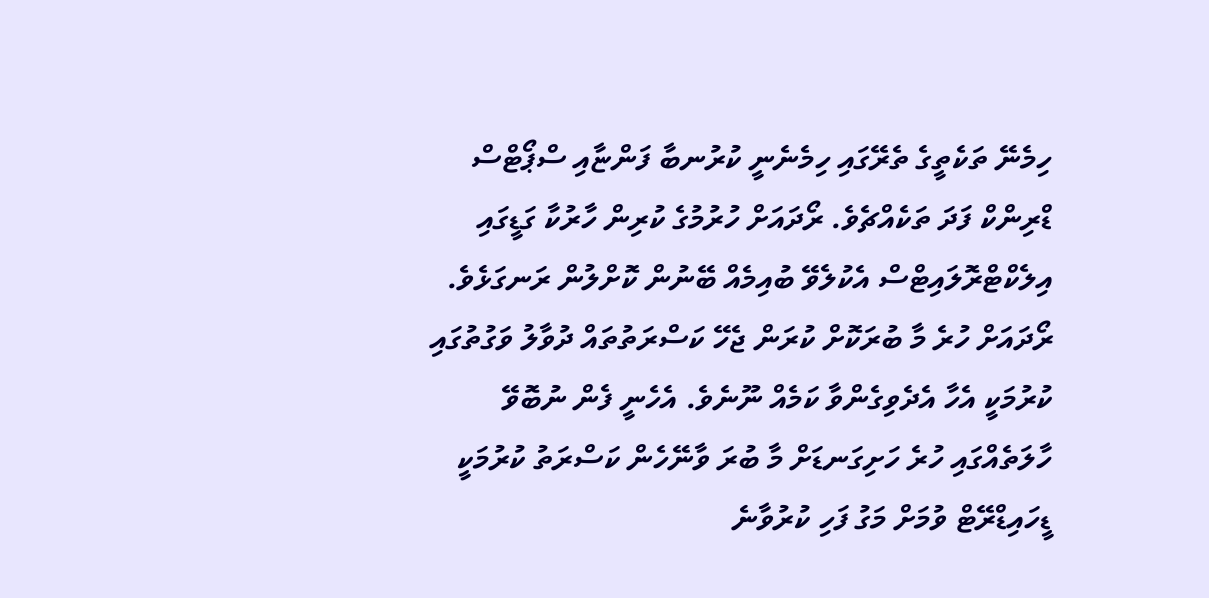ހިމެނޭ ތަކެތީގެ ތެރޭގައި ހިމެނެނީ ކުރުނބާ ފަންޏާއި ސްޕޯޓްސް ޑްރިންކް ފަދަ ތަކެއްޗެވެ. ރޯދައަށް ހުރުމުގެ ކުރިން ހާރުކާ ގަޑީގައި އިލެކްޓްރޮލައިޓްސް އެކުލެވޭ ބުއިމެއް ބޭނުން ކޮށްލުން ރަނގަޅެވެ.
ރޯދައަށް ހުރެ މާ ބުރަކޮށް ކުރަން ޖެހޭ ކަސްރަތުތައް ދުވާލު ވަގުތުގައި ކުރުމަކީ އެހާ އެދެވިގެންވާ ކަމެއް ނޫނެވެ. އެހެނީ ފެން ނުބޮވޭ ހާލަތެއްގައި ހުރެ ހަށިގަނޑަށް މާ ބުރަ ވާނޭހެން ކަސްރަތު ކުރުމަކީ ޑީހައިޑްރޭޓް ވުމަށް މަގު ފަހި ކުރުވާނެ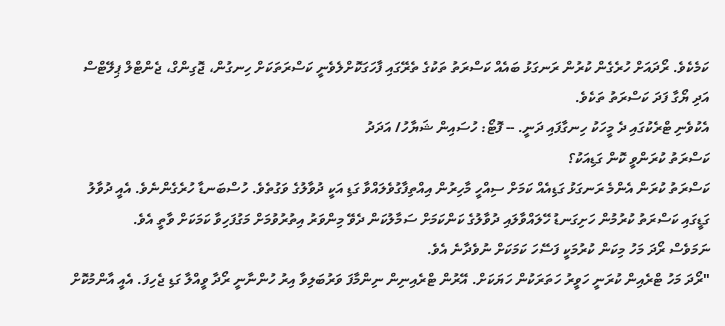ކަމެކެވެ. ރޯދައަށް ހުރެގެން ކުރުން ރަނގަޅު ބައެއް ކަސްރަތު ތަކުގެ ތެރޭގައި ފާހަގަކޮށްލެވެނީ ކަސްރަތަކަށް ހިނގުން، ޖޮގިންގް، ޖެންޓްލް ޕިލޭޓްސް އަދި ޔޯގާ ފަދަ ކަސްރަތު ތަކެވެ.
އެކުވެނި ޓްރެކުގައި ދެ މީހަކު ހިނގާފައި ދަނީ. -- ފޮޓޯ: ހުސައިން ޝަޔާހު/ އަދަދު
ކަސްރަތު ކުރަންވީ ކޮން ގަޑިއަކު؟
ކަސްރަތު ކުރަން އެންމެ ރަނގަޅު ގަޑިއެއް ކަމަށް ސިއްހީ މާހިރުން އިއްތިފާގުވެލައްވާ ގަޑި އަކީ ދުވާލުގެ ވަގުތެވެ. ހުސްބަނޑާ ހުރެގެންނެވެ. އެއީ ދުވާލު ގަޑީގައި ކަސްރަތު ކުރުމުން ހަށިގަނޑު ހޭލައްވާލައި ދުވާލުގެ ކަންކަމަށް ސަމާލުކަން ދެވޭ މިންވަރު އިތުރުވުމަށް މަގުފަހިވާ ކަމަކަށް ވާތީ އެވެ.
ނަމަވެސް ރޯދަ މަހު މިކަން ކުރުމަކީ ފަސޭހަ ކަމަކަށް ނުވެދާނެ އެވެ.
"ރޯދަ މަހު ޓްރެއިން ކުރަނީ ހަވީރު ހަތަރަކުން ހަޔަކަށް. އޭރުން ޓްރެއިނިން ނިންމާފަ ވަރުބަލިވާ އިރު ހުންނާނީ ރޯދާ ވީއްލާ ގަޑި ޖެހިފަ. އެއީ އާންމުކޮށް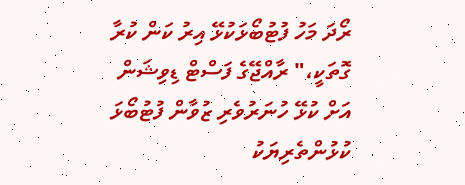ރޯދަ މަހު ފުޓުބޯޅަކުޅޭ އިރު ކަން ކުރާ ގޮތަކީ،" ރާއްޖޭގެ ފަސްޓް ޑިވިޝަން އަށް ކުޅޭ ހުނަރުވެރި ޒުވާން ފުޓުބޯޅަ ކުޅުންތެރިޔަކު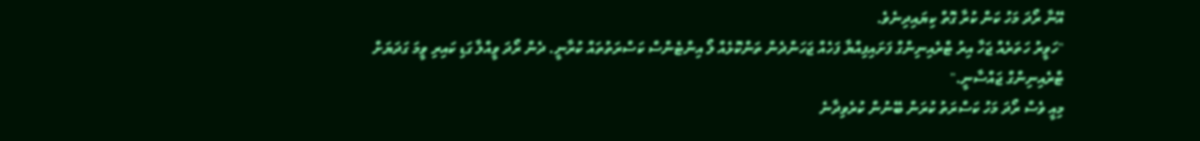އޭނާ ރޯދަ މަހު ކަން ކުރާ ގޮތް ކިޔައިދިނެވެ.
"ހަވީރު ހަތަރެއް ޖަހާ އިރު ޓްރެއިނިންގް ފަށައިފިއްޔާ ފަހެއް ޖަހަންދެން ތަންކޮޅެއް ލޯ އިންޓެންސް ކަސްރަތުތައް ކުރާނީ. ދެން ރޯދަ ވީއްލާ ގަޑި ކައިރި ވީމަ ގަދަޔަށް ޓްރެއިނިންގް ޖައްސާނީ."
މިއީ ވެސް ރޯދަ މަހު ކަސްރަތު ކުރަން ބޭނުން ކުރެވިދާނެ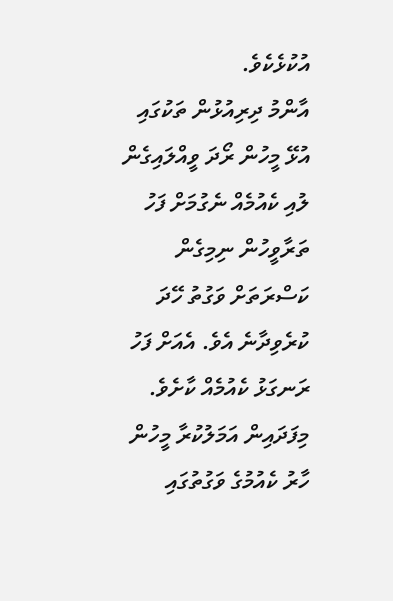އުކުޅެކެވެ.
އާންމު ދިރިއުޅުން ތަކުގައި އުޅޭ މީހުން ރޯދަ ވީއްލައިގެން ލުއި ކެއުމެއް ނެގުމަށް ފަހު ތަރާވީހުން ނިމިގެން ކަސްރަތަށް ވަގުތު ހޭދަ ކުރެވިދާނެ އެވެ. އެއަށް ފަހު ރަނގަޅު ކެއުމެއް ކާށެވެ. މިފަދައިން އަމަލުކުރާ މީހުން ހާރު ކެއުމުގެ ވަގުތުގައި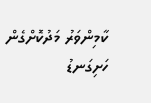ކާމިންވަރު މަދުކޮށްގެން ހަށިގަނޑު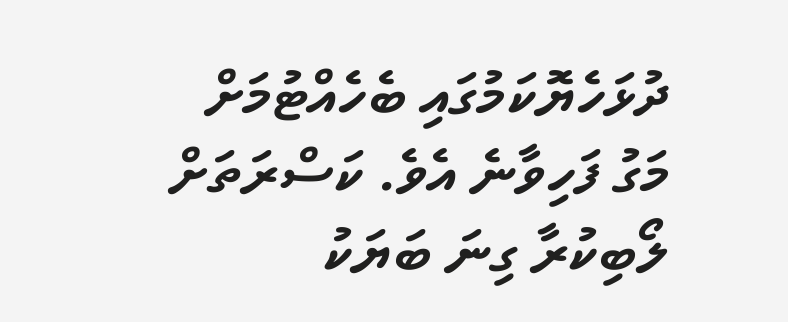ދުޅަހެޔޮކަމުގައި ބެހެއްޓުމަށް މަގު ފަހިވާނެ އެވެ. ކަސްރަތަށް ލޯބިކުރާ ގިނަ ބަޔަކު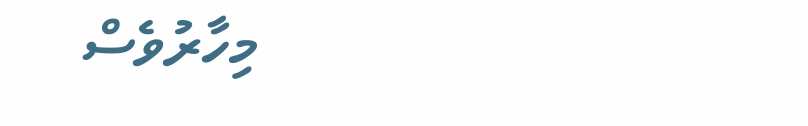މިހާރުވެސް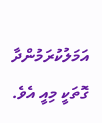އަމަލުކުރަމުންދާ ގޮތަކީ މިއީ އެވެ.